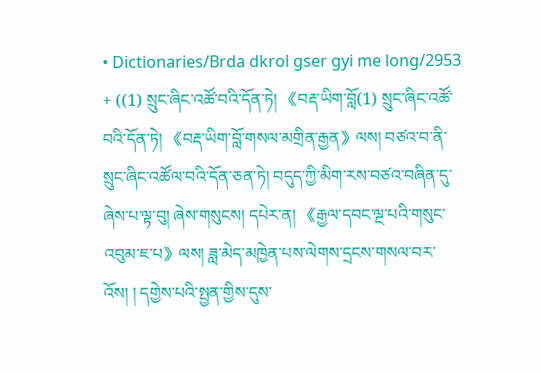• Dictionaries/Brda dkrol gser gyi me long/2953  + ((1) སྲུང་ཞིང་འཚོ་བའི་དོན་ཏེ། 《བརྡ་ཡིག་བློ(1) སྲུང་ཞིང་འཚོ་བའི་དོན་ཏེ། 《བརྡ་ཡིག་བློ་གསལ་མགྲིན་རྒྱན》ལས། བཙའ་བ་ནི་སྲུང་ཞིང་འཚོལ་བའི་དོན་ཅན་ཏེ། བདུད་ཀྱི་མིག་རས་བཙའ་བཞིན་དུ་ཞེས་པ་ལྟ་བུ། ཞེས་གསུངས། དཔེར་ན། 《རྒྱལ་དབང་ལྔ་པའི་གསུང་འབུམ་ཇ་པ》ལས། ཟླ་མེད་མཁྱེན་པས་ལེགས་དྲངས་གསལ་བར་འོས། ། དགྱེས་པའི་སྤྱན་གྱིས་དུས་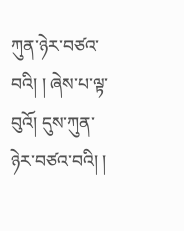ཀུན་ཉེར་བཙའ་བའི། ། ཞེས་པ་ལྟ་བུའོ། དུས་ཀུན་ཉེར་བཙའ་བའི། །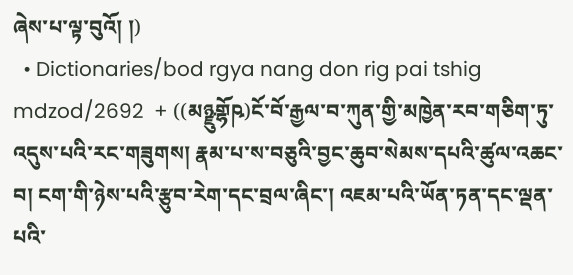ཞེས་པ་ལྟ་བུའོ། །)
  • Dictionaries/bod rgya nang don rig pai tshig mdzod/2692  + ((མཉྫུགྷོཥ)ངོ་བོ་རྒྱལ་བ་ཀུན་གྱི་མཁྱེན་རབ་གཅིག་ཏུ་འདུས་པའི་རང་གཟུགས། རྣམ་པ་ས་བཅུའི་བྱང་ཆུབ་སེམས་དཔའི་ཚུལ་འཆང་བ། ངག་གི་ཉེས་པའི་རྩུབ་རེག་དང་བྲལ་ཞིང་། འཇམ་པའི་ཡོན་ཏན་དང་ལྡན་པའི་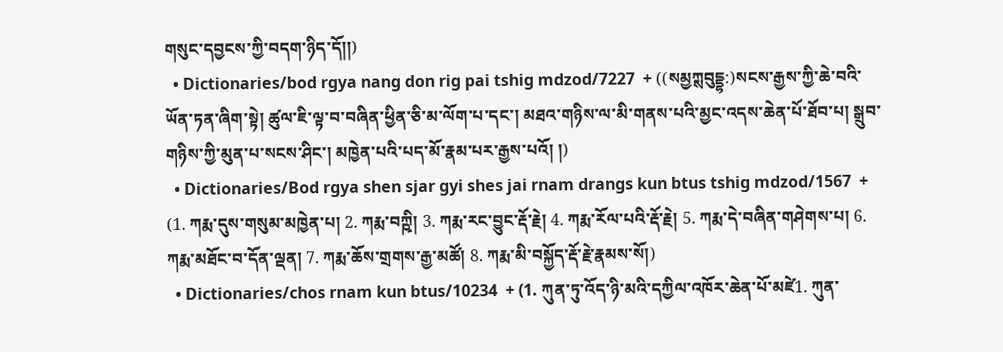གསུང་དབྱངས་ཀྱི་བདག་ཉིད་དོ།།)
  • Dictionaries/bod rgya nang don rig pai tshig mdzod/7227  + ((སམྱཀྶབུདྡྷ:)སངས་རྒྱས་ཀྱི་ཆེ་བའི་ཡོན་ཏན་ཞིག་སྟེ། ཚུལ་ཇི་ལྟ་བ་བཞིན་ཕྱིན་ཅི་མ་ལོག་པ་དང་། མཐའ་གཉིས་ལ་མི་གནས་པའི་མྱང་འདས་ཆེན་པོ་ཐོབ་པ། སྒྲུབ་གཉིས་ཀྱི་མུན་པ་སངས་ཤིང་། མཁྱེན་པའི་པད་མོ་རྣམ་པར་རྒྱས་པའོ། །)
  • Dictionaries/Bod rgya shen sjar gyi shes jai rnam drangs kun btus tshig mdzod/1567  + (1. ཀརྨ་དུས་གསུམ་མཁྱེན་པ། 2. ཀརྨ་བཀྵི། 3. ཀརྨ་རང་བྱུང་རྡོ་རྗེ། 4. ཀརྨ་རོལ་པའི་རྡོ་རྗེ། 5. ཀརྨ་དེ་བཞིན་གཤེགས་པ། 6. ཀརྨ་མཐོང་བ་དོན་ལྡན། 7. ཀརྨ་ཆོས་གྲགས་རྒྱ་མཚོ། 8. ཀརྨ་མི་བསྐྱོད་རྡོ་རྗེ་རྣམས་སོ།)
  • Dictionaries/chos rnam kun btus/10234  + (1. ཀུན་ཏུ་འོད་ཉི་མའི་དཀྱིལ་འཁོར་ཆེན་པོ་མཛེ1. ཀུན་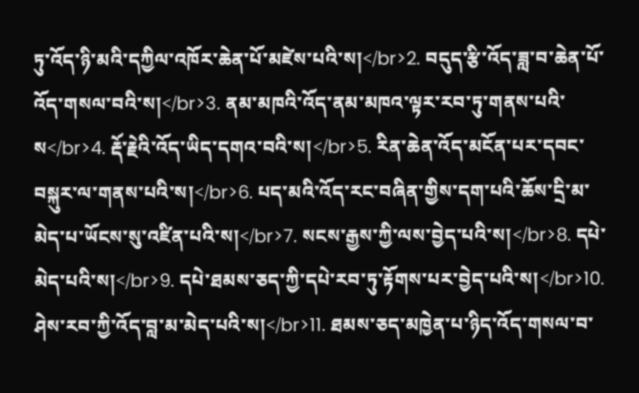ཏུ་འོད་ཉི་མའི་དཀྱིལ་འཁོར་ཆེན་པོ་མཛེས་པའི་ས།</br>2. བདུད་རྩི་འོད་ཟླ་བ་ཆེན་པོ་འོད་གསལ་བའི་ས།</br>3. ནམ་མཁའི་འོད་ནམ་མཁའ་ལྟར་རབ་ཏུ་གནས་པའི་ས</br>4. རྡོ་རྗེའི་འོད་ཡིད་དགའ་བའི་ས།</br>5. རིན་ཆེན་འོད་མངོན་པར་དབང་བསྐུར་ལ་གནས་པའི་ས།</br>6. པད་མའི་འོད་རང་བཞིན་གྱིས་དག་པའི་ཆོས་དྲི་མ་མེད་པ་ཡོངས་སུ་འཛིན་པའི་ས།</br>7. སངས་རྒྱས་ཀྱི་ལས་བྱེད་པའི་ས།</br>8. དཔེ་མེད་པའི་ས།</br>9. དཔེ་ཐམས་ཅད་ཀྱི་དཔེ་རབ་ཏུ་རྟོགས་པར་བྱེད་པའི་ས།</br>10. ཤེས་རབ་ཀྱི་འོད་བླ་མ་མེད་པའི་ས།</br>11. ཐམས་ཅད་མཁྱེན་པ་ཉིད་འོད་གསལ་བ་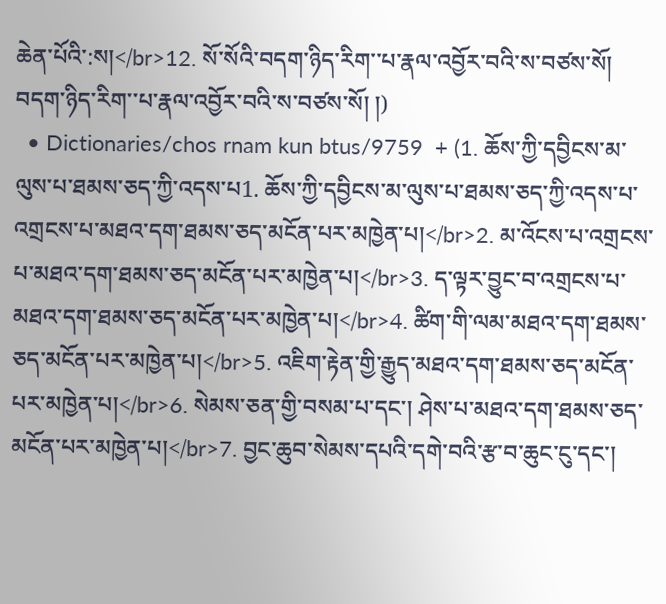ཆེན་པོའི་:ས།</br>12. སོ་སོའི་བདག་ཉིད་རིག་་པ་རྣལ་འབྱོར་བའི་ས་བཙས་སོ། བདག་ཉིད་རིག་་པ་རྣལ་འབྱོར་བའི་ས་བཙས་སོ། །)
  • Dictionaries/chos rnam kun btus/9759  + (1. ཆོས་ཀྱི་དབྱིངས་མ་ལུས་པ་ཐམས་ཅད་ཀྱི་འདས་པ1. ཆོས་ཀྱི་དབྱིངས་མ་ལུས་པ་ཐམས་ཅད་ཀྱི་འདས་པ་འགྲངས་པ་མཐའ་དག་ཐམས་ཅད་མངོན་པར་མཁྱེན་པ།</br>2. མ་འོངས་པ་འགྲངས་པ་མཐའ་དག་ཐམས་ཅད་མངོན་པར་མཁྱེན་པ།</br>3. ད་ལྟར་བྱུང་བ་འགྲངས་པ་མཐའ་དག་ཐམས་ཅད་མངོན་པར་མཁྱེན་པ།</br>4. ཚིག་གི་ལམ་མཐའ་དག་ཐམས་ཅད་མངོན་པར་མཁྱེན་པ།</br>5. འཇིག་རྟེན་གྱི་རྒྱུད་མཐའ་དག་ཐམས་ཅད་མངོན་པར་མཁྱེན་པ།</br>6. སེམས་ཅན་གྱི་བསམ་པ་དང་། ཤེས་པ་མཐའ་དག་ཐམས་ཅད་མངོན་པར་མཁྱེན་པ།</br>7. བྱང་ཆུབ་སེམས་དཔའི་དགེ་བའི་རྩ་བ་ཆུང་ངུ་དང་།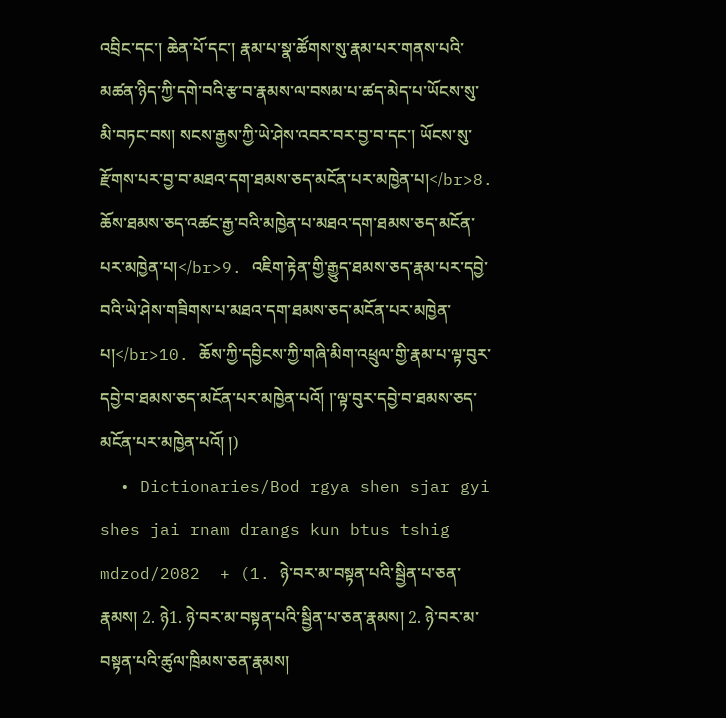འབྲིང་དང་། ཆེན་པོ་དང་། རྣམ་པ་སྣ་ཚོགས་སུ་རྣམ་པར་གནས་པའི་མཚན་ཉིད་ཀྱི་དགེ་བའི་རྩ་བ་རྣམས་ལ་བསམ་པ་ཚད་མེད་པ་ཡོངས་སུ་མི་བཏང་བས། སངས་རྒྱས་ཀྱི་ཡེ་ཤེས་འབར་བར་བྱ་བ་དང་། ཡོངས་སུ་རྫོགས་པར་བྱ་བ་མཐའ་དག་ཐམས་ཅད་མངོན་པར་མཁྱེན་པ།</br>8. ཆོས་ཐམས་ཅད་འཚང་རྒྱ་བའི་མཁྱེན་པ་མཐའ་དག་ཐམས་ཅད་མངོན་པར་མཁྱེན་པ།</br>9. འཇིག་རྟེན་གྱི་རྒྱུད་ཐམས་ཅད་རྣམ་པར་དབྱེ་བའི་ཡེ་ཤེས་གཟིགས་པ་མཐའ་དག་ཐམས་ཅད་མངོན་པར་མཁྱེན་པ།</br>10. ཆོས་ཀྱི་དབྱིངས་ཀྱི་གཞི་མིག་འཕྲུལ་གྱི་རྣམ་པ་ལྟ་བུར་དབྱེ་བ་ཐམས་ཅད་མངོན་པར་མཁྱེན་པའོ། །་ལྟ་བུར་དབྱེ་བ་ཐམས་ཅད་མངོན་པར་མཁྱེན་པའོ། །)
  • Dictionaries/Bod rgya shen sjar gyi shes jai rnam drangs kun btus tshig mdzod/2082  + (1. ཉེ་བར་མ་བསྟན་པའི་སྦྱིན་པ་ཅན་རྣམས། 2. ཉེ1. ཉེ་བར་མ་བསྟན་པའི་སྦྱིན་པ་ཅན་རྣམས། 2. ཉེ་བར་མ་བསྟན་པའི་ཚུལ་ཁྲིམས་ཅན་རྣམས།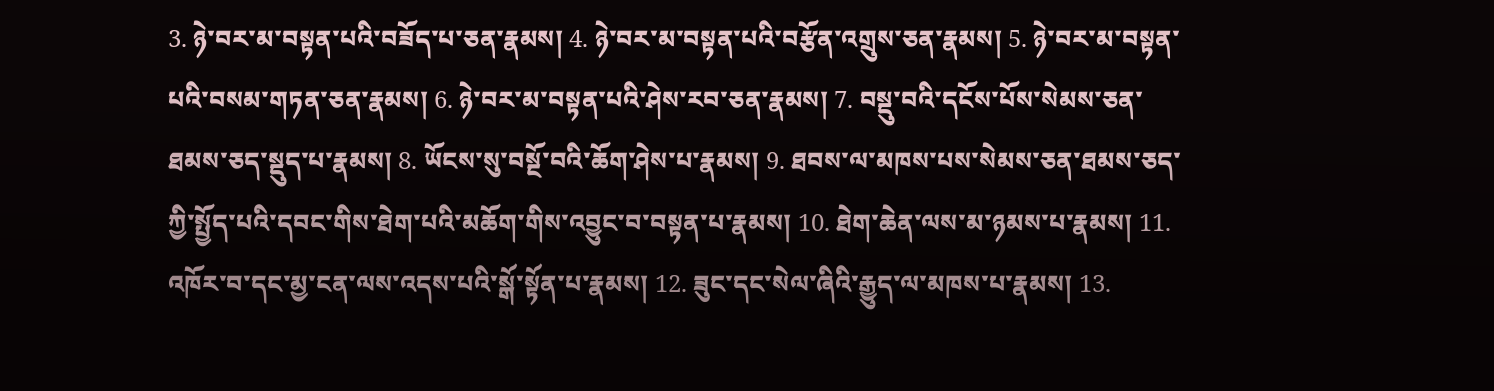3. ཉེ་བར་མ་བསྟན་པའི་བཟོད་པ་ཅན་རྣམས། 4. ཉེ་བར་མ་བསྟན་པའི་བརྩོན་འགྲུས་ཅན་རྣམས། 5. ཉེ་བར་མ་བསྟན་པའི་བསམ་གཏན་ཅན་རྣམས། 6. ཉེ་བར་མ་བསྟན་པའི་ཤེས་རབ་ཅན་རྣམས། 7. བསྡུ་བའི་དངོས་པོས་སེམས་ཅན་ཐམས་ཅད་སྡུད་པ་རྣམས། 8. ཡོངས་སུ་བསྔོ་བའི་ཆོག་ཤེས་པ་རྣམས། 9. ཐབས་ལ་མཁས་པས་སེམས་ཅན་ཐམས་ཅད་ཀྱི་སྤྱོད་པའི་དབང་གིས་ཐེག་པའི་མཆོག་གིས་འབྱུང་བ་བསྟན་པ་རྣམས། 10. ཐེག་ཆེན་ལས་མ་ཉམས་པ་རྣམས། 11. འཁོར་བ་དང་མྱ་ངན་ལས་འདས་པའི་སྒོ་སྟོན་པ་རྣམས། 12. ཟུང་དང་སེལ་ཞིའི་རྒྱུད་ལ་མཁས་པ་རྣམས། 13.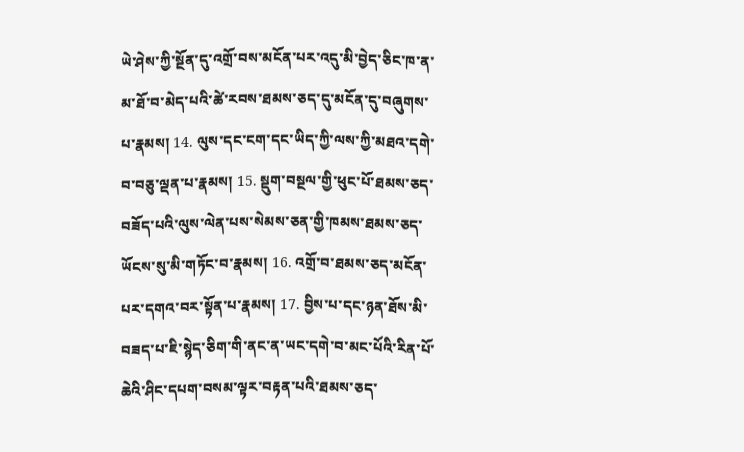ཡེ་ཤེས་ཀྱི་སྔོན་དུ་འགྲོ་བས་མངོན་པར་འདུ་མི་བྱེད་ཅིང་ཁ་ན་མ་ཐོ་བ་མེད་པའི་ཚེ་རབས་ཐམས་ཅད་དུ་མངོན་དུ་བཞུགས་པ་རྣམས། 14. ལུས་དང་ངག་དང་ཡིད་ཀྱི་ལས་ཀྱི་མཐའ་དགེ་བ་བཅུ་ལྡན་པ་རྣམས། 15. སྡུག་བསྔལ་གྱི་ཕུང་པོ་ཐམས་ཅད་བཟོད་པའི་ལུས་ལེན་པས་སེམས་ཅན་གྱི་ཁམས་ཐམས་ཅད་ཡོངས་སུ་མི་གཏོང་བ་རྣམས། 16. འགྲོ་བ་ཐམས་ཅད་མངོན་པར་དགའ་བར་སྟོན་པ་རྣམས། 17. བྱིས་པ་དང་ཉན་ཐོས་མི་བཟད་པ་ཇི་སྙེད་ཅིག་གི་ནང་ན་ཡང་དགེ་བ་མང་པོའི་རིན་པོ་ཆེའི་ཤིང་དཔག་བསམ་ལྟར་བརྟན་པའི་ཐམས་ཅད་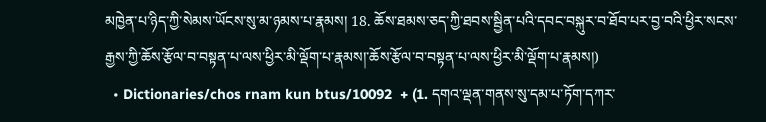མཁྱེན་པ་ཉིད་ཀྱི་སེམས་ཡོངས་སུ་མ་ཉམས་པ་རྣམས། 18. ཆོས་ཐམས་ཅད་ཀྱི་ཐབས་སྦྱིན་པའི་དབང་བསྐུར་བ་ཐོབ་པར་བྱ་བའི་ཕྱིར་སངས་རྒྱས་ཀྱི་ཆོས་རྩོལ་བ་བསྟན་པ་ལས་ཕྱིར་མི་ལྡོག་པ་རྣམས།་ཆོས་རྩོལ་བ་བསྟན་པ་ལས་ཕྱིར་མི་ལྡོག་པ་རྣམས།)
  • Dictionaries/chos rnam kun btus/10092  + (1. དགའ་ལྡན་གནས་སུ་དམ་པ་ཏོག་དཀར་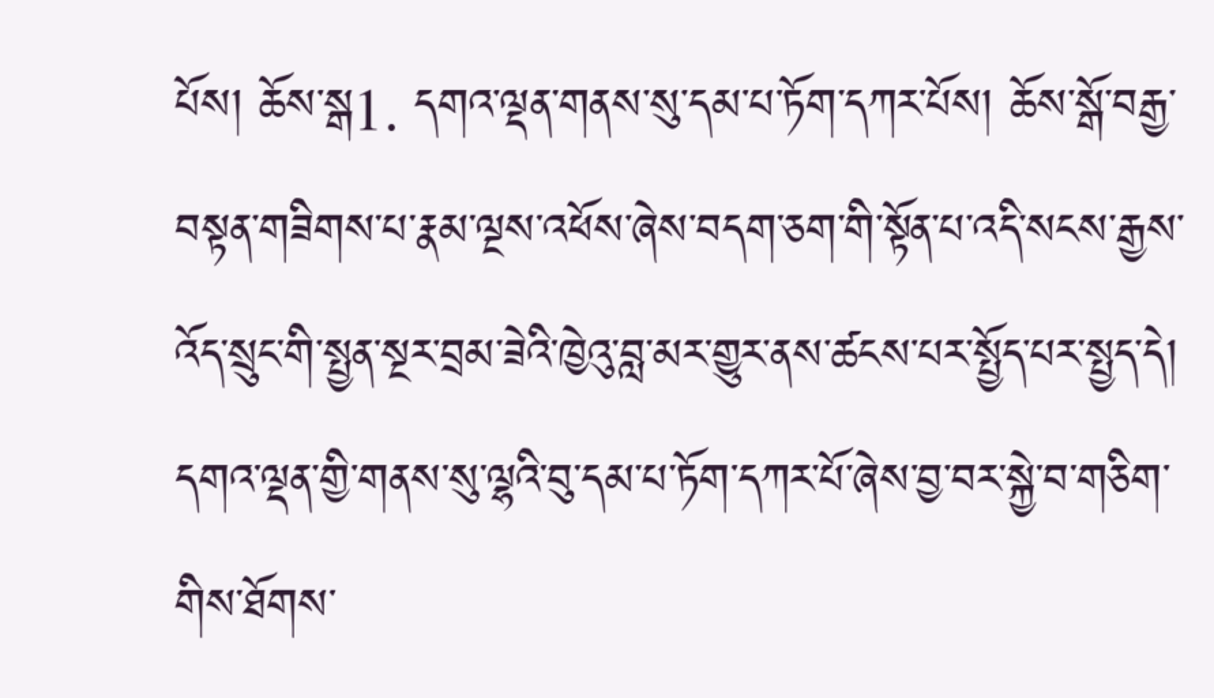པོས། ཆོས་སྒ1. དགའ་ལྡན་གནས་སུ་དམ་པ་ཏོག་དཀར་པོས། ཆོས་སྒོ་བརྒྱ་བསྟན་གཟིགས་པ་རྣམ་ལྔས་འཕོས་ཞེས་བདག་ཅག་གི་སྟོན་པ་འདི་སངས་རྒྱས་འོད་སྲུང་གི་སྤྱན་སྔར་བྲམ་ཟེའི་ཁྱེའུ་བླ་མར་གྱུར་ནས་ཚངས་པར་སྤྱོད་པར་སྤྱད་དེ། དགའ་ལྡན་གྱི་གནས་སུ་ལྷའི་བུ་དམ་པ་ཏོག་དཀར་པོ་ཞེས་བྱ་བར་སྐྱེ་བ་གཅིག་གིས་ཐོགས་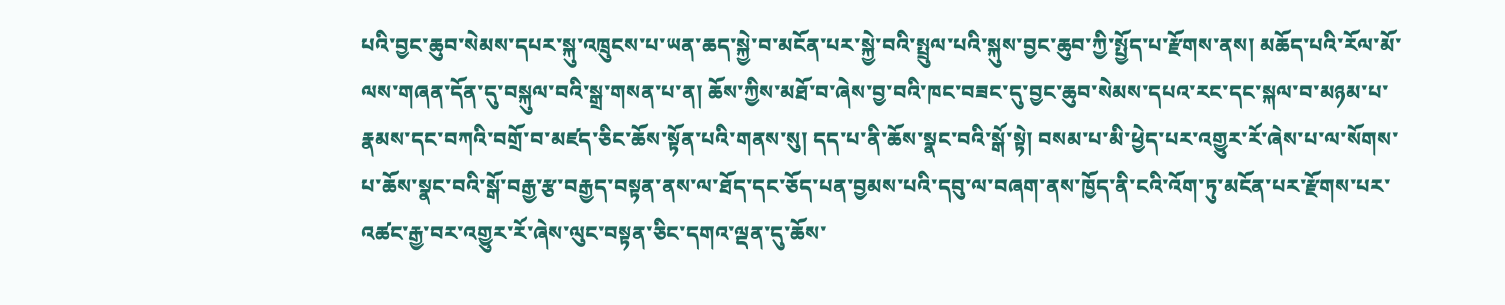པའི་བྱང་ཆུབ་སེམས་དཔར་སྐུ་འཁྲུངས་པ་ཡན་ཆད་སྐྱེ་བ་མངོན་པར་སྐྱེ་བའི་སྤྲུལ་པའི་སྐུས་བྱང་ཆུབ་ཀྱི་སྤྱོད་པ་རྫོགས་ནས། མཆོད་པའི་རོལ་མོ་ལས་གཞན་དོན་དུ་བསྐུལ་བའི་སྒྲ་གསན་པ་ན། ཆོས་ཀྱིས་མཐོ་བ་ཞེས་བྱ་བའི་ཁང་བཟང་དུ་བྱང་ཆུབ་སེམས་དཔའ་རང་དང་སྐལ་བ་མཉམ་པ་རྣམས་དང་བཀའི་བགྲོ་བ་མཛད་ཅིང་ཆོས་སྟོན་པའི་གནས་སུ། དད་པ་ནི་ཆོས་སྣང་བའི་སྒོ་སྟེ། བསམ་པ་མི་ཕྱེད་པར་འགྱུར་རོ་ཞེས་པ་ལ་སོགས་པ་ཆོས་སྣང་བའི་སྒོ་བརྒྱ་རྩ་བརྒྱད་བསྟན་ནས་ལ་ཐོད་དང་ཅོད་པན་བྱམས་པའི་དབུ་ལ་བཞག་ནས་ཁྱོད་ནི་ངའི་འོག་ཏུ་མངོན་པར་རྫོགས་པར་འཚང་རྒྱ་བར་འགྱུར་རོ་ཞེས་ལུང་བསྟན་ཅིང་དགའ་ལྡན་དུ་ཆོས་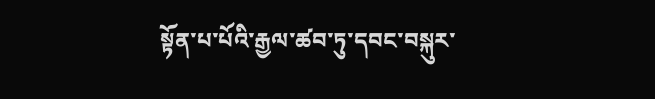སྟོན་པ་པོའི་རྒྱལ་ཚབ་ཏུ་དབང་བསྐུར་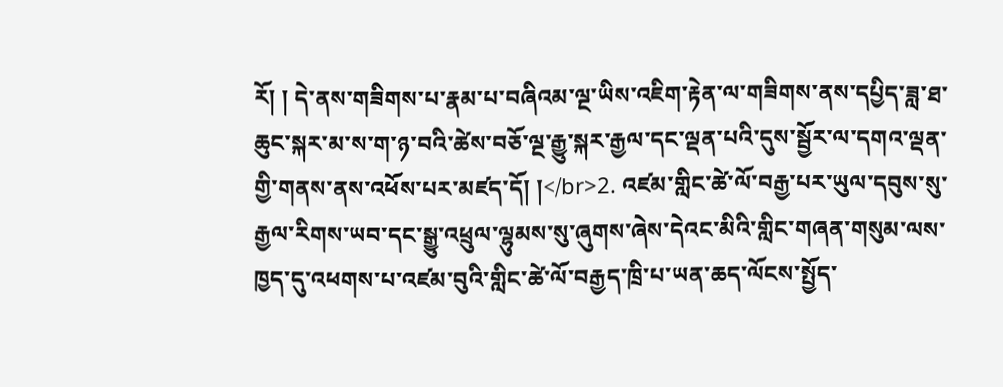རོ། ། དེ་ནས་གཟིགས་པ་རྣམ་པ་བཞིའམ་ལྔ་ཡིས་འཇིག་རྟེན་ལ་གཟིགས་ནས་དཔྱིད་ཟླ་ཐ་ཆུང་སྐར་མ་ས་ག་ཉ་བའི་ཚེས་བཅོ་ལྔ་རྒྱུ་སྐར་རྒྱལ་དང་ལྡན་པའི་དུས་སྦྱོར་ལ་དགའ་ལྡན་གྱི་གནས་ནས་འཕོས་པར་མཛད་དོ། །</br>2. འཛམ་གླིང་ཚེ་ལོ་བརྒྱ་པར་ཡུལ་དབུས་སུ་རྒྱལ་རིགས་ཡབ་དང་སྒྱུ་འཕྲུལ་ལྷུམས་སུ་ཞུགས་ཞེས་དེའང་མིའི་གླིང་གཞན་གསུམ་ལས་ཁྱད་དུ་འཕགས་པ་འཛམ་བུའི་གླིང་ཚེ་ལོ་བརྒྱད་ཁྲི་པ་ཡན་ཆད་ལོངས་སྤྱོད་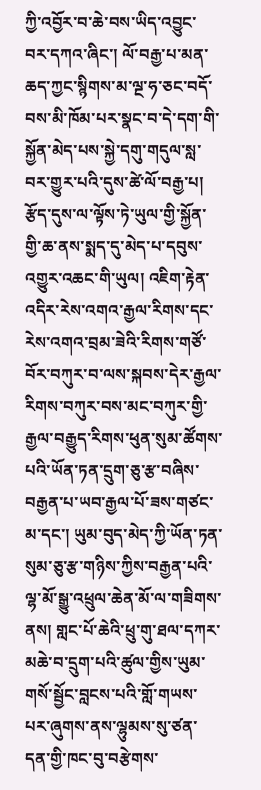ཀྱི་འབྱོར་བ་ཆེ་བས་ཡིད་འབྱུང་བར་དཀའ་ཞིང་། ལོ་བརྒྱ་པ་མན་ཆད་ཀྱང་སྙིགས་མ་ལྔ་ཧ་ཅང་བདོ་བས་མི་ཁོམ་པར་སྣང་བ་དེ་དག་གི་སྐྱོན་མེད་པས་སྐྱེ་དགུ་གདུལ་སླ་བར་གྱུར་པའི་དུས་ཚེ་ལོ་བརྒྱ་པ། རྩོད་དུས་ལ་ལྟོས་ཏེ་ཡུལ་གྱི་སྐྱོན་གྱི་ཆ་ནས་སྨད་དུ་མེད་པ་དབུས་འགྱུར་འཆང་གི་ཡུལ། འཇིག་རྟེན་འདིར་རེས་འགའ་རྒྱལ་རིགས་དང་རེས་འགའ་བྲམ་ཟེའི་རིགས་གཙོ་བོར་བཀུར་བ་ལས་སྐབས་དེར་རྒྱལ་རིགས་བཀུར་བས་མང་བཀུར་གྱི་རྒྱལ་བརྒྱུད་རིགས་ཕུན་སུམ་ཚོགས་པའི་ཡོན་ཏན་དྲུག་ཅུ་རྩ་བཞིས་བརྒྱན་པ་ཡབ་རྒྱལ་པོ་ཟས་གཙང་མ་དང་། ཡུམ་བུད་མེད་ཀྱི་ཡོན་ཏན་སུམ་ཅུ་རྩ་གཉིས་ཀྱིས་བརྒྱན་པའི་ལྷ་མོ་སྒྱུ་འཕྲུལ་ཆེན་མོ་ལ་གཟིགས་ནས། གླང་པོ་ཆེའི་ཕྲུ་གུ་ཐལ་དཀར་མཆེ་བ་དྲུག་པའི་ཚུལ་གྱིས་ཡུམ་གསོ་སྦྱོང་བླངས་པའི་གློ་གཡས་པར་ཞུགས་ནས་ལྷུམས་སུ་ཙན་དན་གྱི་ཁང་བུ་བརྩེགས་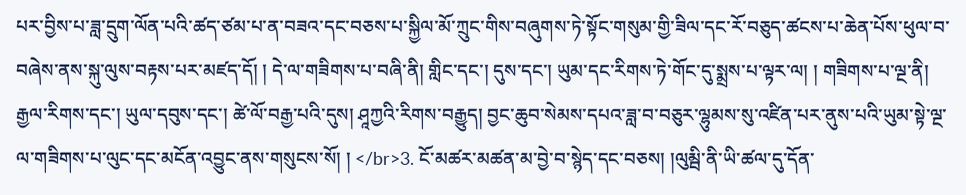པར་བྱིས་པ་ཟླ་དྲུག་ལོན་པའི་ཚད་ཙམ་པ་ན་བཟའ་དང་བཅས་པ་སྐྱིལ་མོ་ཀྲུང་གིས་བཞུགས་ཏེ་སྟོང་གསུམ་གྱི་ཟིལ་དང་རོ་བཅུད་ཚངས་པ་ཆེན་པོས་ཕུལ་བ་བཞེས་ནས་སྐུ་ལུས་བརྟས་པར་མཛད་དོ། ། དེ་ལ་གཟིགས་པ་བཞི་ནི། གླིང་དང་། དུས་དང་། ཡུམ་དང་རིགས་ཏེ་གོང་དུ་སྨྲས་པ་ལྟར་ལ། ། གཟིགས་པ་ལྔ་ནི། རྒྱལ་རིགས་དང་། ཡུལ་དབུས་དང་། ཚེ་ལོ་བརྒྱ་པའི་དུས། ཤཱཀྱའི་རིགས་བརྒྱུད། བྱང་ཆུབ་སེམས་དཔའ་ཟླ་བ་བཅུར་ལྷུམས་སུ་འཛིན་པར་ནུས་པའི་ཡུམ་སྟེ་ལྔ་ལ་གཟིགས་པ་ལུང་དང་མངོན་འབྱུང་ནས་གསུངས་སོ། ། </br>3. ངོ་མཚར་མཚན་མ་བྱེ་བ་སྙེད་དང་བཅས། །ལུམྦི་ནི་ཡི་ཚལ་དུ་དོན་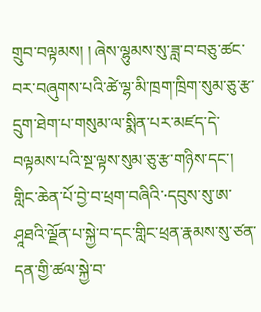གྲུབ་བལྟམས། ། ཞེས་ལྷུམས་སུ་ཟླ་བ་བཅུ་ཚང་བར་བཞུགས་པའི་ཚེ་ལྷ་མི་ཁྲག་ཁྲིག་སུམ་ཅུ་རྩ་དྲུག་ཐེག་པ་གསུམ་ལ་སྨིན་པར་མཛད་དེ་བལྟམས་པའི་སྔ་ལྟས་སུམ་ཅུ་རྩ་གཉིས་དང་། གླིང་ཆེན་པོ་བྱེ་བ་ཕྲག་བཞིའི་·དབུས་སུ་ཨ་ཤཱཐའི་ལྗོན་པ་སྐྱེ་བ་དང་གླིང་ཕྲན་རྣམས་སུ་ཙན་དན་གྱི་ཚལ་སྐྱེ་བ་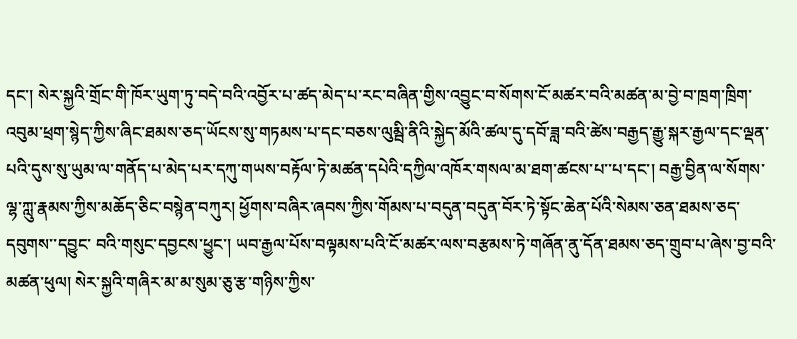དང་། སེར་སྐྱའི་གྲོང་གི་ཁོར་ཡུག་ཏུ་བདེ་བའི་འབྱོར་པ་ཚད་མེད་པ་རང་བཞིན་གྱིས་འབྱུང་བ་སོགས་ངོ་མཚར་བའི་མཚན་མ་བྱེ་བ་ཁྲག་ཁྲིག་འབུམ་ཕྲག་སྙེད་ཀྱིས་ཞིང་ཐམས་ཅད་ཡོངས་སུ་གཏམས་པ་དང་བཅས་ལུམྦི་ནིའི་སྐྱེད་མོའི་ཚལ་དུ་དབོ་ཟླ་བའི་ཚེས་བརྒྱད་རྒྱུ་སྐར་རྒྱལ་དང་ལྡན་པའི་དུས་སུ་ཡུམ་ལ་གནོད་པ་མེད་པར་དཀུ་གཡས་བརྟོལ་ཏེ་མཚན་དཔེའི་དཀྱིལ་འཁོར་གསལ་མ་ཐག་ཚངས་པ་་པ་དང་། བརྒྱ་བྱིན་ལ་སོགས་ལྷ་ཀླུ་རྣམས་ཀྱིས་མཆོད་ཅིང་བསྙེན་བཀུར། ཕྱོགས་བཞིར་ཞབས་ཀྱིས་གོམས་པ་བདུན་བདུན་བོར་ཏེ་སྟོང་ཆེན་པོའི་སེམས་ཅན་ཐམས་ཅད་དབུགས་་དབྱུང་ བའི་གསུང་དབྱངས་ཕྱུང་། ཡབ་རྒྱལ་པོས་བལྟམས་པའི་ངོ་མཚར་ལས་བརྩམས་ཏེ་གཞོན་ནུ་དོན་ཐམས་ཅད་གྲུབ་པ་ཞེས་བྱ་བའི་མཚན་ཕུལ། སེར་སྐྱའི་གཞིར་མ་མ་སུམ་ཅུ་རྩ་གཉིས་ཀྱིས་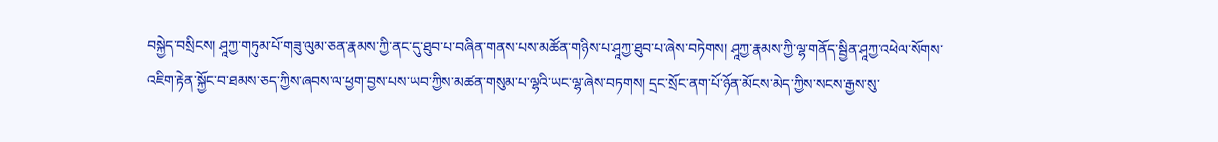བསྐྱེད་བསྲིངས། ཤཱཀྱ་གཏུམ་པོ་གཟུ་ལུམ་ཅན་རྣམས་ཀྱི་ནང་དུ་ཐུབ་པ་བཞིན་གནས་པས་མཚོན་གཉིས་པ་ཤཱཀྱ་ཐུབ་པ་ཞེས་བཏེགས། ཤཱཀྱ་རྣམས་ཀྱི་ལྷ་གནོད་སྦྱིན་ཤཱཀྱ་འཕེལ་སོགས་འཇིག་རྟེན་སྐྱོང་བ་ཐམས་ཅད་ཀྱིས་ཞབས་ལ་ཕྱག་བྱས་པས་ཡབ་ཀྱིས་མཚན་གསུམ་པ་ལྷའི་ཡང་ལྷ་ཞེས་བཏགས། དྲང་སྲོང་ནག་པོ་ཉོན་མོངས་མེད་ཀྱིས་སངས་རྒྱས་སུ་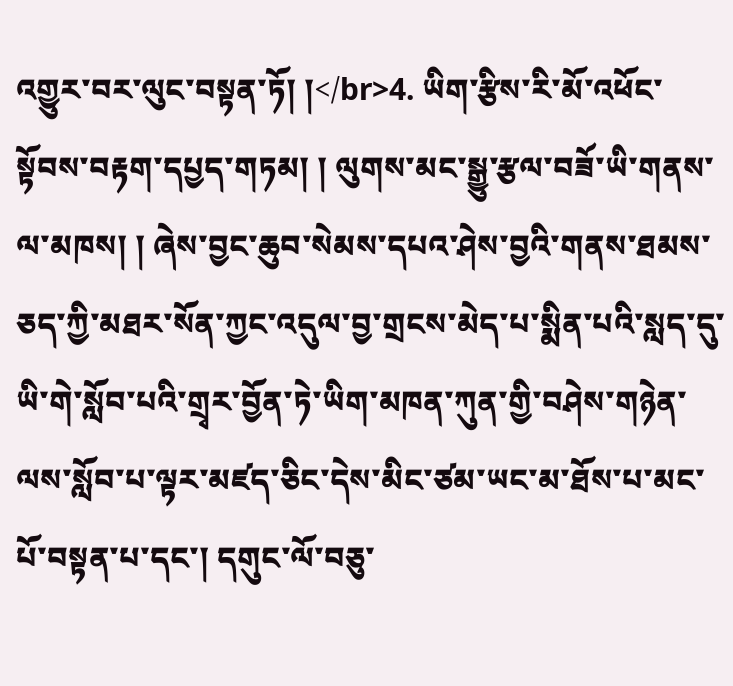འགྱུར་བར་ལུང་བསྟན་ཏོ། །</br>4. ཡིག་རྩིས་རི་མོ་འཕོང་སྟོབས་བརྟག་དཔྱད་གཏམ། ། ལུགས་མང་སྒྱུ་རྩལ་བཟོ་ཡི་གནས་ལ་མཁས། ། ཞེས་བྱང་ཆུབ་སེམས་དཔའ་ཤེས་བྱའི་གནས་ཐམས་ཅད་ཀྱི་མཐར་སོན་ཀྱང་འདུལ་བྱ་གྲངས་མེད་པ་སྨིན་པའི་སླད་དུ་ཡི་གེ་སློབ་པའི་གྲྭར་བྱོན་ཏེ་ཡིག་མཁན་ཀུན་གྱི་བཤེས་གཉེན་ལས་སློབ་པ་ལྟར་མཛད་ཅིང་དེས་མིང་ཙམ་ཡང་མ་ཐོས་པ་མང་པོ་བསྟན་པ་དང་། དགུང་ལོ་བཅུ་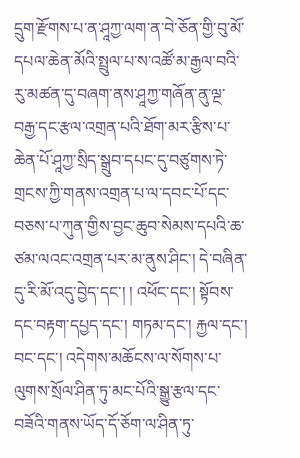དྲུག་རྫོགས་པ་ན་ཤཱཀྱ་ལག་ན་བེ་ཅོན་གྱི་བུ་མོ་དཔལ་ཆེན་མོའི་སྤྲུལ་པ་ས་འཚོ་མ་རྒྱལ་བའི་རུ་མཚན་དུ་བཞག་ནས་ཤཱཀྱ་གཞོན་ནུ་ལྔ་བརྒྱ་དང་རྩལ་འགྲན་པའི་ཐོག་མར་རྩིས་པ་ཆེན་པོ་ཤཱཀྱ་སྲིད་སྒྲུབ་དཔང་དུ་བཙུགས་ཏེ་གྲངས་ཀྱི་གནས་འགྲན་པ་ལ་དབང་པོ་དང་བཅས་པ་ཀུན་གྱིས་བྱང་ཆུབ་སེམས་དཔའི་ཆ་ཙམ་ལའང་འགྲན་པར་མ་ནུས་ཤིང་། དེ་བཞིན་དུ་རི་མོ་འདུ་བྱེད་དང་། ། འཕོང་དང་། སྟོབས་དང་བརྟག་དཔྱད་དང་། གཏམ་དང་། རྐྱལ་དང་། བང་དང་། འདེགས་མཆོངས་ལ་སོགས་པ་ལུགས་སྲོལ་ཤིན་ཏུ་མང་པོའི་སྒྱུ་རྩལ་དང་བཟོའི་གནས་ཡོད་དོ་ཅོག་ལ་ཤིན་ཏུ་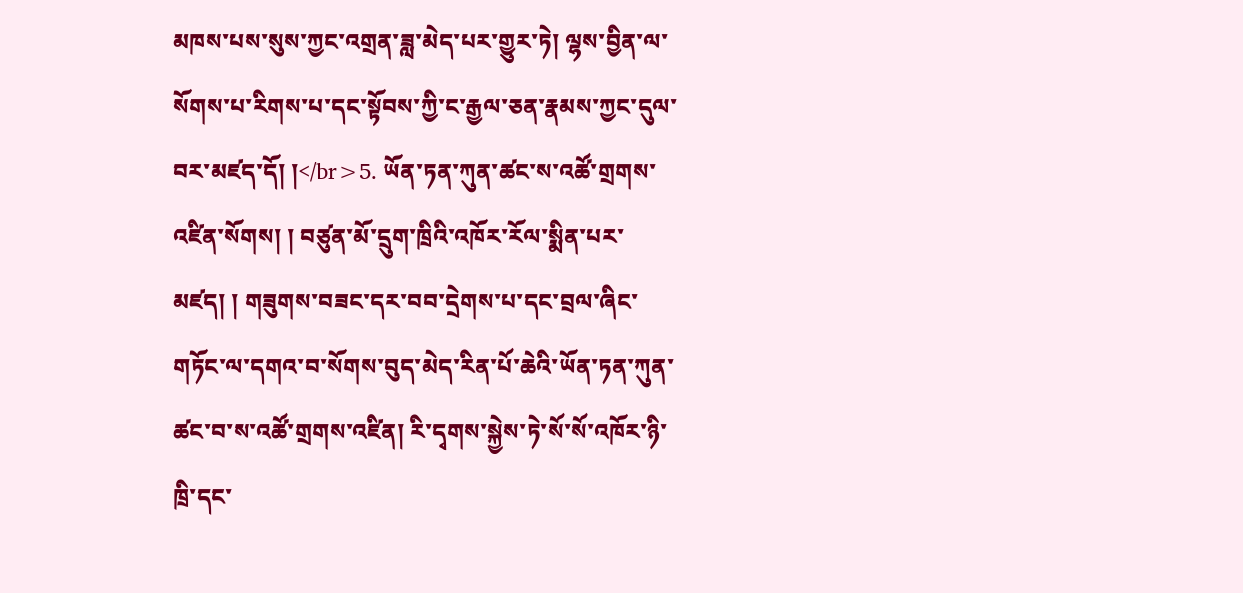མཁས་པས་སུས་ཀྱང་འགྲན་ཟླ་མེད་པར་གྱུར་ཏེ། ལྷས་བྱིན་ལ་སོགས་པ་རིགས་པ་དང་སྟོབས་ཀྱི་ང་རྒྱལ་ཅན་རྣམས་ཀྱང་དུལ་བར་མཛད་དོ། །</br>5. ཡོན་ཏན་ཀུན་ཚང་ས་འཚོ་གྲགས་འཛིན་སོགས། ། བཙུན་མོ་དྲུག་ཁྲིའི་འཁོར་རོལ་སྨིན་པར་མཛད། ། གཟུགས་བཟང་དར་བབ་དྲེགས་པ་དང་བྲལ་ཞིང་གཏོང་ལ་དགའ་བ་སོགས་བུད་མེད་རིན་པོ་ཆེའི་ཡོན་ཏན་ཀུན་ཚང་བ་ས་འཚོ་གྲགས་འཛིན། རི་དྭགས་སྐྱེས་ཏེ་སོ་སོ་འཁོར་ཉི་ཁྲི་དང་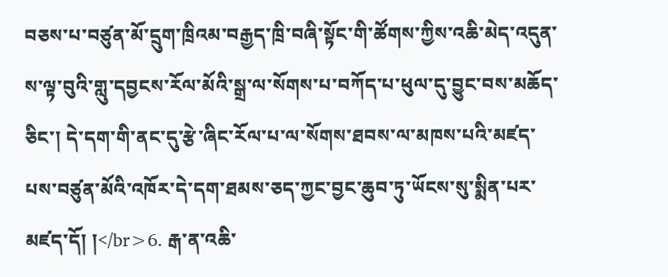བཅས་པ་བཙུན་མོ་དྲུག་ཁྲིའམ་བརྒྱད་ཁྲི་བཞི་སྟོང་གི་ཚོགས་ཀྱིས་འཆི་མེད་འདུན་ས་ལྟ་བུའི་གླུ་དབྱངས་རོལ་མོའི་སྒྲ་ལ་སོགས་པ་བཀོད་པ་ཕུལ་དུ་བྱུང་བས་མཆོད་ཅིང་། དེ་དག་གི་ནང་དུ་རྩེ་ཞིང་རོལ་པ་ལ་སོགས་ཐབས་ལ་མཁས་པའི་མཛད་པས་བཙུན་མོའི་འཁོར་དེ་དག་ཐམས་ཅད་ཀྱང་བྱང་ཆུབ་ཏུ་ཡོངས་སུ་སྨིན་པར་མཛད་དོ། །</br>6. རྒ་ན་འཆི་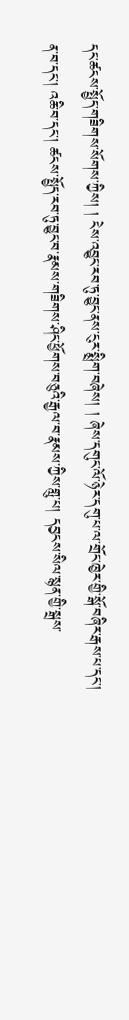དང་ཚངས་སྤྱོད་གཟིགས་སོགས་ཀྱིས། ། ངེས་འབྱུང་རབ་ཏུ་བྱུང་ནས་ངུར་སྨྲིག་བཞེས། ། ཞེས་དགུང་ལོ་ཉེར་དགུ་པ་ལ་གྲོང་ཁྱེར་གྱི་སྒོ་བཞིར་རྒས་པ་དང་། ན་བ་དང་། འཆི་བ་དང་། ཚངས་སྤྱོད་རབ་ཏུ་བྱུང་བ་རྣམས་གཟིགས་ཤིང་ཕྱོགས་བཅུའི་རྒྱལ་བ་རྣམས་ཀྱིས་གླུ་པ། དབྱངས་སིལ་སྙན་གྱི་སྒྲས་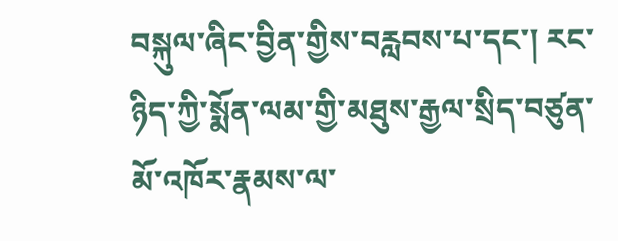བསྐུལ་ཞིང་བྱིན་གྱིས་བརླབས་པ་དང་། རང་ཉིད་ཀྱི་སྨོན་ལམ་གྱི་མཐུས་རྒྱལ་སྲིད་བཙུན་མོ་འཁོར་རྣམས་ལ་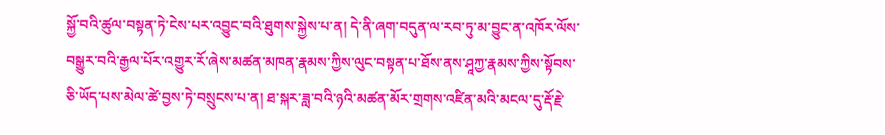སྐྱོ་བའི་ཚུལ་བསྟན་ཏེ་ངེས་པར་འབྱུང་བའི་ཐུགས་སྐྱེས་པ་ན། དེ་ནི་ཞག་བདུན་ལ་རབ་ཏུ་མ་བྱུང་ན་འཁོར་ལོས་བསྒྱུར་བའི་རྒྱལ་པོར་འགྱུར་རོ་ཞེས་མཚན་མཁན་རྣམས་ཀྱིས་ལུང་བསྟན་པ་ཐོས་ནས་ཤཱཀྱ་རྣམས་ཀྱིས་སྟོབས་ཅི་ཡོད་པས་མེལ་ཚེ་བྱས་ཏེ་བསྲུངས་པ་ན། ཐ་སྐར་ཟླ་བའི་ཉའི་མཚན་མོར་གྲགས་འཛིན་མའི་མངལ་དུ་རྡོ་རྗེ་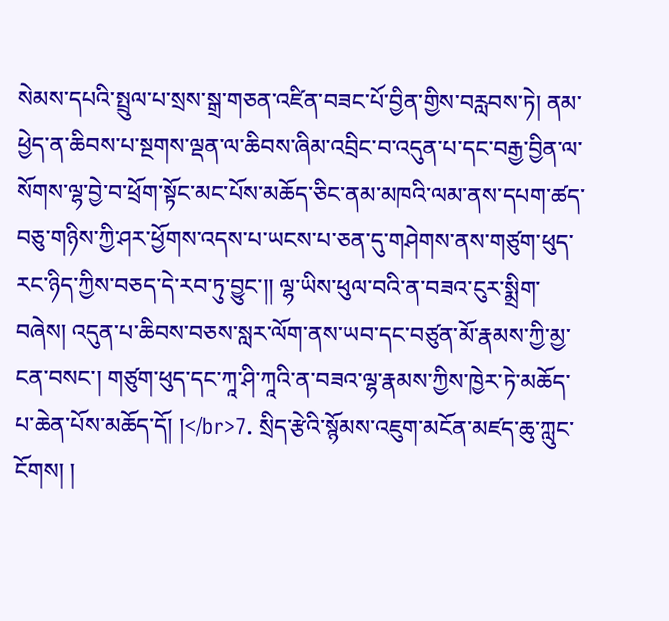སེམས་དཔའི་སྤྲུལ་པ་སྲས་སྒྲ་གཅན་འཛིན་བཟང་པོ་བྱིན་གྱིས་བརླབས་ཏེ། ནམ་ཕྱེད་ན་ཆིབས་པ་སྔགས་ལྡན་ལ་ཆིབས་ཞིམ་འབྲིང་བ་འདུན་པ་དང་བརྒྱ་བྱིན་ལ་སོགས་ལྷ་བྱེ་བ་ཕྲོག་སྟོང་མང་པོས་མཆོད་ཅིང་ནམ་མཁའི་ལམ་ནས་དཔག་ཚད་བཅུ་གཉིས་ཀྱི་ཤར་ཕྱོགས་འདས་པ་ཡངས་པ་ཅན་དུ་གཤེགས་ནས་གཙུག་ཕུད་རང་ཉིད་ཀྱིས་བཅད་དེ་རབ་ཏུ་བྱུང་།། ལྷ་ཡིས་ཕུལ་བའི་ན་བཟའ་ངུར་སྨྲིག་བཞེས། འདུན་པ་ཆིབས་བཅས་སླར་ལོག་ནས་ཡབ་དང་བཙུན་མོ་རྣམས་ཀྱི་མྱ་ངན་བསང་། གཙུག་ཕུད་དང་ཀཱ་ཤི་ཀཱའི་ན་བཟའ་ལྷ་རྣམས་ཀྱིས་ཁྱེར་ཏེ་མཆོད་པ་ཆེན་པོས་མཆོད་དོ། །</br>7. སྲིད་རྩེའི་སྙོམས་འཇུག་མངོན་མཛད་ཆུ་ཀླུང་ངོགས། །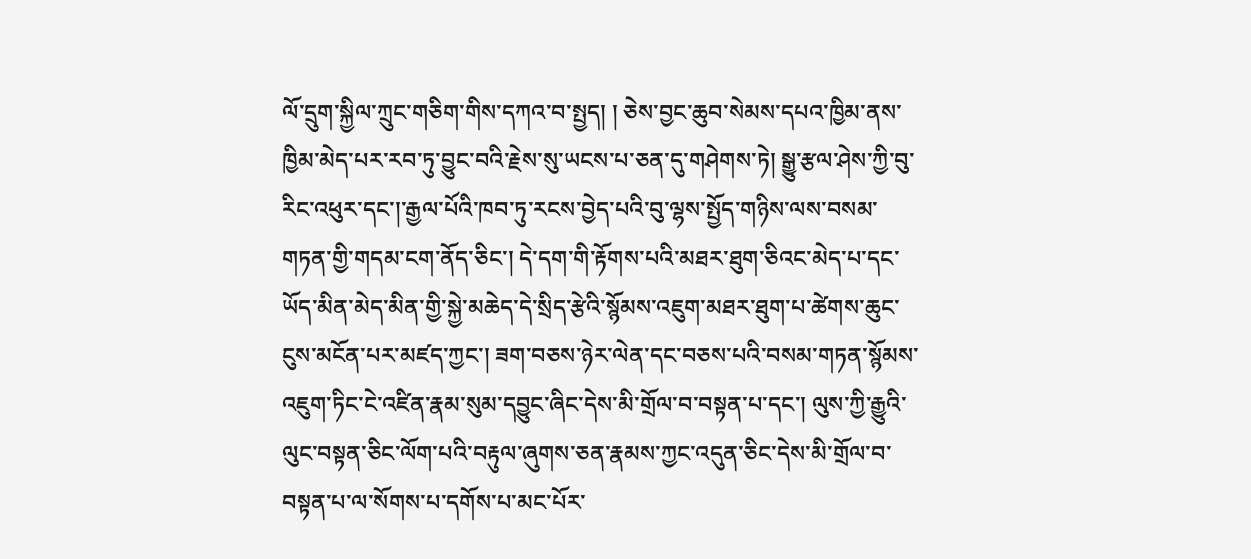ལོ་དྲུག་སྐྱིལ་ཀྲུང་གཅིག་གིས་དཀའ་བ་སྤྱད། ། ཅེས་བྱང་ཆུབ་སེམས་དཔའ་ཁྱིམ་ནས་ཁྱིམ་མེད་པར་རབ་ཏུ་བྱུང་བའི་རྗེས་སུ་ཡངས་པ་ཅན་དུ་གཤེགས་ཏེ། སྒྱུ་རྩལ་ཤེས་ཀྱི་བུ་རིང་འཕུར་དང་།་རྒྱལ་པོའི་ཁབ་ཏུ་རངས་བྱེད་པའི་བུ་ལྷས་སྤྱོད་གཉིས་ལས་བསམ་གཏན་གྱི་གདམ་ངག་ནོད་ཅིང་། དེ་དག་གི་རྟོགས་པའི་མཐར་ཐུག་ཅིའང་མེད་པ་དང་ཡོད་མིན་མེད་མིན་གྱི་སྐྱེ་མཆེད་དེ་སྲིད་རྩེའི་སྙོམས་འཇུག་མཐར་ཐུག་པ་ཚེགས་ཆུང་ངུས་མངོན་པར་མཛད་ཀྱང་། ཟག་བཅས་ཉེར་ལེན་དང་བཅས་པའི་བསམ་གཏན་སྙོམས་འཇུག་ཏིང་ངེ་འཛིན་རྣམ་སུམ་དབྱུང་ཞིང་དེས་མི་གྲོལ་བ་བསྟན་པ་དང་། ལུས་ཀྱི་རྒྱུའི་ལུང་བསྟན་ཅིང་ལོག་པའི་བརྟུལ་ཞུགས་ཅན་རྣམས་ཀྱང་འདུན་ཅིང་དེས་མི་གྲོལ་བ་བསྟན་པ་ལ་སོགས་པ་དགོས་པ་མང་པོར་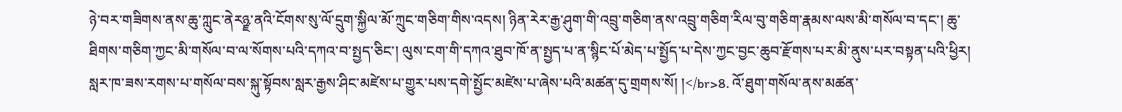ཉེ་བར་གཟིགས་ནས་ཆུ་ཀླུང་ནེརཉྫ་ནའི་ངོགས་སུ་ལོ་དྲུག་སྐྱིལ་མོ་ཀྲུང་གཅིག་གིས་འདས། ཉིན་རེར་རྒྱ་ཤུག་གི་འབྲུ་གཅིག་ནས་འབྲུ་གཅིག་རིལ་བུ་གཅིག་རྣམས་ལས་མི་གསོལ་བ་དང་། ཆུ་ཐིགས་གཅིག་ཀྱང་མི་གསོལ་བ་ལ་སོགས་པའི་དཀའ་བ་སྤྱད་ཅིང་། ལུས་ངག་གི་དཀའ་ཐུབ་ཁོ་ན་སྤྱད་པ་ན་སྙིང་པོ་མེད་པ་སྤྱོད་པ་དེས་ཀྱང་བྱང་ཆུབ་རྫོགས་པར་མི་ནུས་པར་བསྟན་པའི་ཕྱིར། སླར་ཁ་ཟས་རགས་པ་གསོལ་བས་སྐུ་སྟོབས་སླར་རྒྱས་ཤིང་མཛེས་པ་གྱུར་པས་དགེ་སྤྱོང་མཛེས་པ་ཞེས་པའི་མཚན་དུ་གྲགས་སོ། །</br>8. འོ་ཐུག་གསོལ་ནས་མཚན་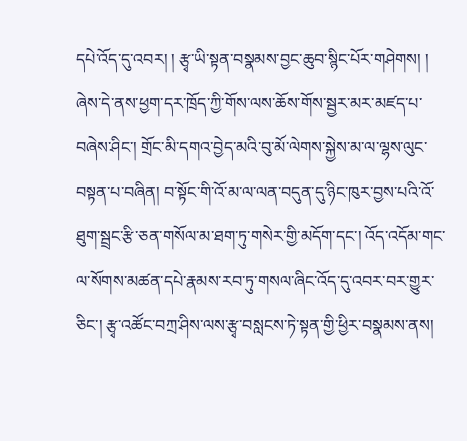དཔེ་འོད་དུ་འབར། ། རྩྭ་ཡི་སྟན་བསྣམས་བྱང་ཆུབ་སྙིང་པོར་གཤེགས། ། ཞེས་དེ་ནས་ཕྱག་དར་ཁྲོད་ཀྱི་གོས་ལས་ཆོས་གོས་སྦྱར་མར་མཛད་པ་བཞེས་ཤིང་། གྲོང་མི་དགའ་བྱེད་མའི་བུ་མོ་ལེགས་སྐྱེས་མ་ལ་ལྷས་ལུང་བསྟན་པ་བཞིན། བ་སྟོང་གི་འོ་མ་ལ་ལན་བདུན་དུ་ཉིང་ཁུར་བྱས་པའི་འོ་ཐུག་སྦྲང་རྩི་ཅན་གསོལ་མ་ཐག་ཏུ་གསེར་གྱི་མདོག་དང་། འོད་འདོམ་གང་ལ་སོགས་མཚན་དཔེ་རྣམས་རབ་ཏུ་གསལ་ཞིང་འོད་དུ་འབར་བར་གྱུར་ཅིང་། རྩྭ་འཚོང་བཀྲ་ཤིས་ལས་རྩྭ་བསླངས་ཏེ་སྟན་གྱི་ཕྱིར་བསྣམས་ནས།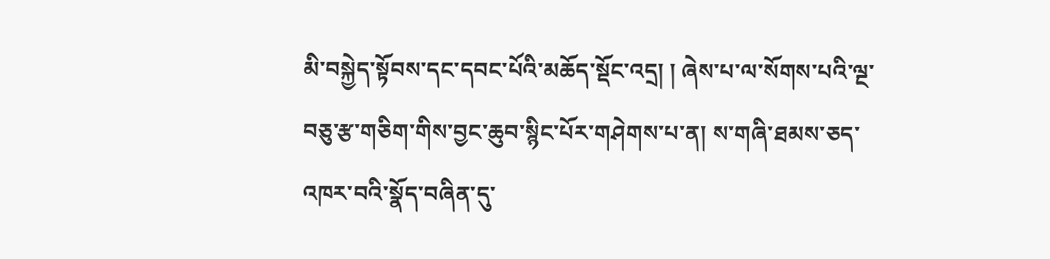མི་བསྐྱེད་སྟོབས་དང་དབང་པོའི་མཆོད་སྡོང་འདྲ། ། ཞེས་པ་ལ་སོགས་པའི་ལྔ་བཅུ་རྩ་གཅིག་གིས་བྱང་ཆུབ་སྙིང་པོར་གཤེགས་པ་ན། ས་གཞི་ཐམས་ཅད་འཁར་བའི་སྣོད་བཞིན་དུ་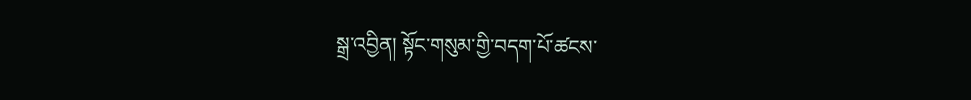སྒྲ་འབྱིན། སྟོང་གསུམ་གྱི་བདག་པོ་ཚངས་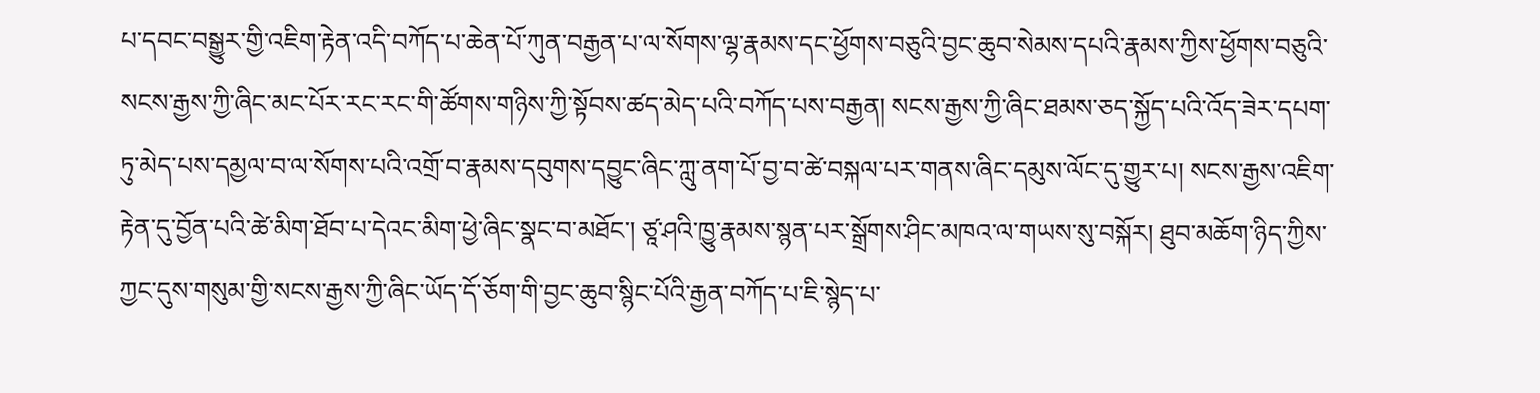པ་དབང་བསྒྱུར་གྱི་འཇིག་རྟེན་འདི་བཀོད་པ་ཆེན་པོ་ཀུན་བརྒྱན་པ་ལ་སོགས་ལྷ་རྣམས་དང་ཕྱོགས་བཅུའི་བྱང་ཆུབ་སེམས་དཔའི་རྣམས་ཀྱིས་ཕྱོགས་བཅུའི་སངས་རྒྱས་ཀྱི་ཞིང་མང་པོར་རང་རང་གི་ཚོགས་གཉིས་ཀྱི་སྟོབས་ཚད་མེད་པའི་བཀོད་པས་བརྒྱན། སངས་རྒྱས་ཀྱི་ཞིང་ཐམས་ཅད་སྐྱོད་པའི་འོད་ཟེར་དཔག་ཏུ་མེད་པས་དམྱལ་བ་ལ་སོགས་པའི་འགྲོ་བ་རྣམས་དབུགས་དབྱུང་ཞིང་ཀླུ་ནག་པོ་བྱ་བ་ཚེ་བསྐལ་པར་གནས་ཞིང་དམུས་ལོང་དུ་གྱུར་པ། སངས་རྒྱས་འཇིག་རྟེན་དུ་བྱོན་པའི་ཚེ་མིག་ཐོབ་པ་དེའང་མིག་ཕྱེ་ཞིང་སྣང་བ་མཐོང་། ཙཱ་ཤའི་ཁྱུ་རྣམས་སྙན་པར་སྒྲོགས་ཤིང་མཁའ་ལ་གཡས་སུ་བསྐོར། ཐུབ་མཆོག་ཉིད་ཀྱིས་ཀྱང་དུས་གསུམ་གྱི་སངས་རྒྱས་ཀྱི་ཞིང་ཡོད་དོ་ཅོག་གི་བྱང་ཆུབ་སྙིང་པོའི་རྒྱན་བཀོད་པ་ཇི་སྙེད་པ་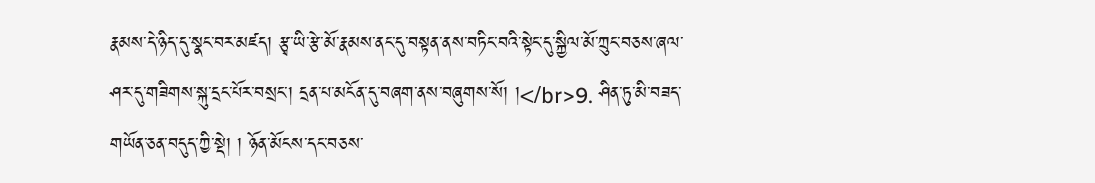རྣམས་དེ་ཉིད་དུ་སྣང་བར་མཛད། རྩྭ་ཡི་རྩེ་མོ་རྣམས་ནང་དུ་བསྟན་ནས་བཏིང་བའི་སྟེང་དུ་སྐྱིལ་མོ་ཀྲུང་བཅས་ཞལ་ཤར་དུ་གཟིགས་སྐུ་དྲང་པོར་བསྲང་། དྲན་པ་མངོན་དུ་བཞག་ནས་བཞུགས་སོ། །</br>9. ཤིན་ཏུ་མི་བཟད་གཡོན་ཅན་བདུད་ཀྱི་སྡེ། ། ཉོན་མོངས་དང་བཅས་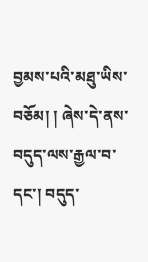བྱམས་པའི་མཐུ་ཡིས་བཅོམ། ། ཞེས་དེ་ནས་བདུད་ལས་རྒྱལ་བ་དང་། བདུད་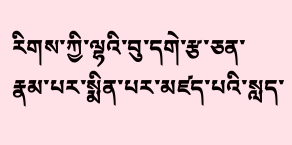རིགས་ཀྱི་ལྷའི་བུ་དགེ་རྩ་ཅན་རྣམ་པར་སྨིན་པར་མཛད་པའི་སླད་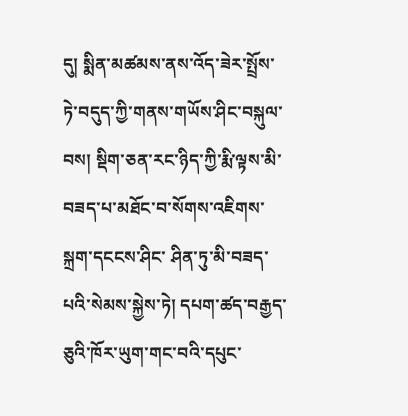དུ། སྨིན་མཚམས་ནས་འོད་ཟེར་སྤྲོས་ཏེ་བདུད་ཀྱི་གནས་གཡོས་ཤིང་བསྐུལ་བས། སྡིག་ཅན་རང་ཉིད་ཀྱི་རྨི་ལྟས་མི་བཟད་པ་མཐོང་བ་སོགས་འཇིགས་སྐྲག་དངངས་ཤིང་ ཤིན་ཏུ་མི་བཟད་པའི་སེམས་སྐྱེས་ཏེ། དཔག་ཚད་བརྒྱད་ཅུའི་ཁོར་ཡུག་གང་བའི་དཔུང་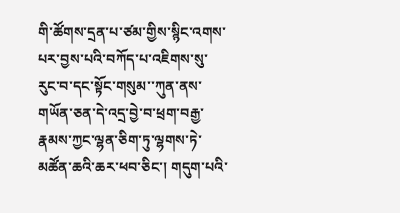གི་ཚོགས་དྲན་པ་ཙམ་གྱིས་སྙིང་འགས་པར་བྱས་པའི་བཀོད་པ་འཇིགས་སུ་རུང་བ་དང་སྟོང་གསུམ་་ཀུན་ནས་གཡོན་ཅན་དེ་འདྲ་བྱེ་བ་ཕྲག་བརྒྱ་རྣམས་ཀྱང་ལྷན་ཅིག་ཏུ་ལྷགས་ཏེ་མཚོན་ཆའི་ཆར་ཕབ་ཅིང་། གདུག་པའི་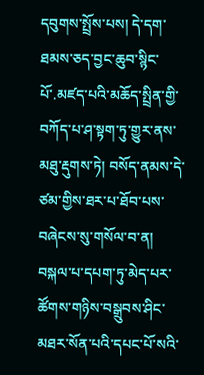དབུགས་སྤྲོས་པས། དེ་དག་ཐམས་ཅད་བྱང་ཆུབ་སྙིང་པོ་.མཛད་པའི་མཆོད་སྤྲིན་གྱི་བཀོད་པ་ཤ་སྟག་ཏུ་གྱུར་ནས་མཐུ་རྡུགས་ཏེ། བསོད་ནམས་དེ་ཙམ་གྱིས་ཐར་པ་ཐོབ་པས་བཞེངས་སུ་གསོལ་བ་ན། བསྐལ་པ་དཔག་ཏུ་མེད་པར་ཚོགས་གཉིས་བསྒྲུབས་ཤིང་མཐར་སོན་པའི་དཔང་པོ་སའི་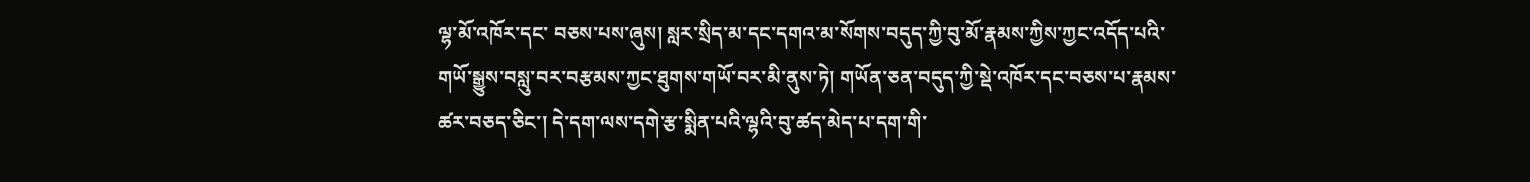ལྷ་མོ་འཁོར་དང་ བཅས་པས་ཞུས། སླར་སྲིད་མ་དང་དགའ་མ་སོགས་བདུད་ཀྱི་བུ་མོ་རྣམས་ཀྱིས་ཀྱང་འདོད་པའི་གཡོ་སྒྱུས་བསླུ་བར་བརྩམས་ཀྱང་ཐུགས་གཡོ་བར་མི་ནུས་ཏེ། གཡོན་ཅན་བདུད་ཀྱི་སྡེ་འཁོར་དང་བཅས་པ་རྣམས་ཚར་བཅད་ཅིང་། དེ་དག་ལས་དགེ་རྩ་སྨིན་པའི་ལྷའི་བུ་ཚད་མེད་པ་དག་གི་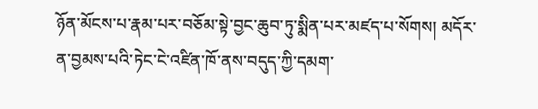ཉོན་མོངས་པ་རྣམ་པར་བཅོམ་སྟེ་བྱང་ཆུབ་ཏུ་སྨིན་པར་མཛད་པ་སོགས། མདོར་ན་བྱམས་པའི་ཏེང་ངེ་འཛིན་ཁོ་ནས་བདུད་ཀྱི་དམག་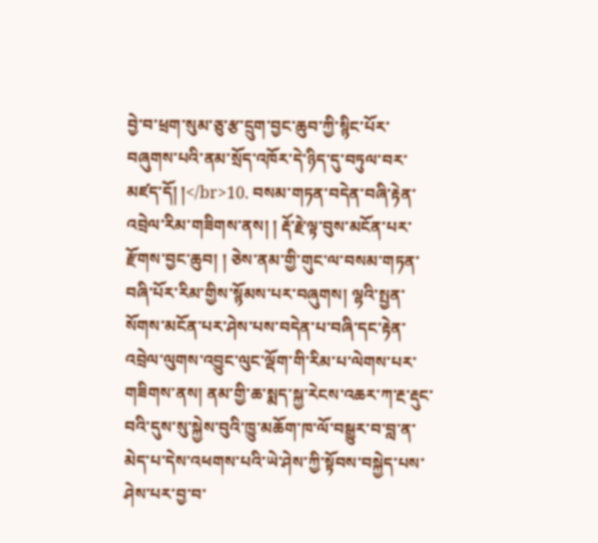བྱེ་བ་ཕྲག་སུམ་ཅུ་རྩ་དྲུག་བྱང་ཆུབ་ཀྱི་སྙིང་པོར་བཞུགས་པའི་ནམ་སྲོད་འཁོར་དེ་ཉིད་དུ་བཏུལ་བར་མཛད་དོ། །</br>10. བསམ་གཏན་བདེན་བཞི་རྟེན་འབྲེལ་རིམ་གཟིགས་ནས། ། རྡོ་རྗེ་ལྟ་བུས་མངོན་པར་རྫོགས་བྱང་ཆུབ། ། ཅེས་ནམ་གྱི་གུང་ལ་བསམ་གཏན་བཞི་པོར་རིམ་གྱིས་སྙོམས་པར་བཞུགས། ལྷའི་སྤྱན་སོགས་མངོན་པར་ཤེས་པས་བདེན་པ་བཞི་དང་རྟེན་འབྲེལ་ལུགས་འབྱུང་ལུང་ལྡོག་གི་རིམ་པ་ལེགས་པར་གཟིགས་ནས། ནམ་གྱི་ཆ་སྨད་སྐྱ་རེངས་འཆར་ཀ་རྔ་རྡུང་བའི་དུས་སུ་སྐྱེས་བུའི་ཁྱུ་མཆོག་ཁ་ལོ་བསྒྱུར་བ་བླ་ན་མེད་པ་དེས་འཕགས་པའི་ཡེ་ཤེས་ཀྱི་སྟོབས་བསྐྱེད་པས་ཤེས་པར་བྱ་བ་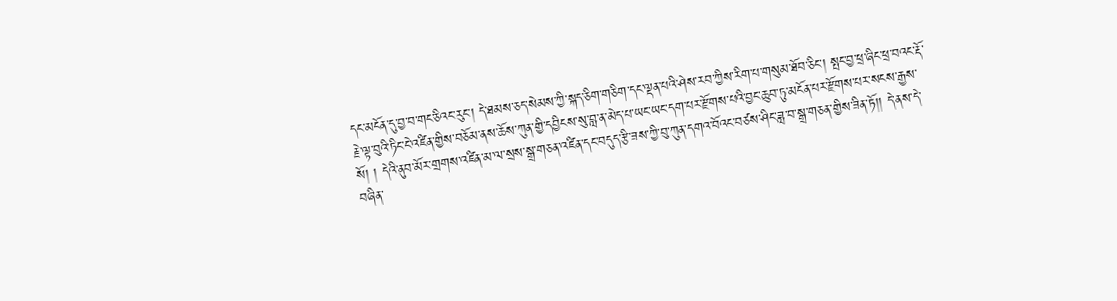དང་མངོན་དུ་བྱ་བ་གང་ཅིའང་རུང་། དེ་ཐམས་ཅད་སེམས་ཀྱི་སྐད་ཅིག་གཅིག་དང་ལྡན་པའི་ཤེས་རབ་ཀྱིས་རིག་པ་གསུམ་ཐོབ་ཅིང་། སྤང་བྱ་ཕྲ་ཞིང་ཕྲ་བའང་རྡོ་རྗེ་ལྟ་བུའི་ཏིང་ངེ་འཛིན་གྱིས་བཅོམ་ནས་ཆོས་ཀུན་གྱི་དབྱིངས་སུ་བླ་ན་མེད་པ་ཡང་ཡང་དག་པར་རྫོགས་པའི་བྱང་ཆུབ་ཏུ་མངོན་པར་རྫོགས་པར་སངས་རྒྱས་སོ། ། དེའི་ནུབ་མོར་གྲགས་འཛིན་མ་ལ་སྲས་སྒྲ་གཅན་འཛིན་དང་བདུད་རྩི་ཟས་ཀྱི་བུ་ཀུན་དགའ་བོའང་བཙས་ཤིང་ཟླ་བ་སྒྲ་གཅན་གྱིས་ཟིན་ཏོ།། དེ་ནས་དེ་བཞིན་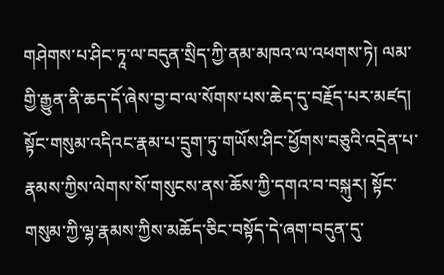གཤེགས་པ་ཤིང་ཏཱ་ལ་བདུན་སྲིད་ཀྱི་ནམ་མཁའ་ལ་འཕགས་ཏེ། ལམ་གྱི་རྒྱུན་ནི་ཆད་དོ་ཞེས་བྱ་བ་ལ་སོགས་པས་ཆེད་དུ་བརྗོད་པར་མཛད། སྟོང་གསུམ་འདིའང་རྣམ་པ་དྲུག་ཏུ་གཡོས་ཤིང་ཕྱོགས་བཅུའི་འདྲེན་པ་རྣམས་ཀྱིས་ལེགས་སོ་གསུངས་ནས་ཆོས་ཀྱི་དགའ་བ་བསྐུར། སྟོང་གསུམ་ཀྱི་ལྷ་རྣམས་ཀྱིས་མཆོད་ཅིང་བསྟོད་དེ་ཞག་བདུན་དུ་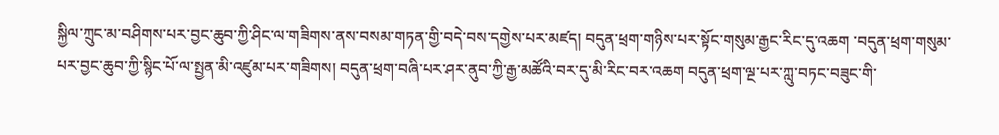སྐྱིལ་ཀྲུང་མ་བཤིགས་པར་བྱང་ཆུབ་ཀྱི་ཤིང་ལ་གཟིགས་ནས་བསམ་གཏན་གྱི་བདེ་བས་དགྱེས་པར་མཛད། བདུན་ཕྲག་གཉིས་པར་སྟོང་གསུམ་རྒྱང་རིང་དུ་འཆག ་བདུན་ཕྲག་གསུམ་པར་བྱང་ཆུབ་ཀྱི་སྙིང་པོ་ལ་སྤྱན་མི་འཛུམ་པར་གཟིགས། བདུན་ཕྲག་བཞི་པར་ཤར་ནུབ་ཀྱི་རྒྱ་མཚོའི་བར་དུ་མི་རིང་བར་འཆག བདུན་ཕྲག་ལྔ་པར་ཀླུ་བཏང་བཟུང་གི་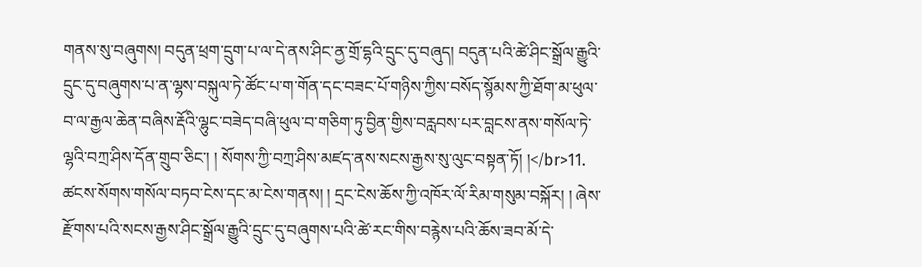གནས་སུ་བཞུགས། བདུན་ཕྲག་དྲུག་པ་ལ་དེ་ནས་ཤིང་ནྱ་གྲོ་དྷའི་དྲུང་དུ་བཞུད། བདུན་པའི་ཚེ་ཤིང་སྒྲོལ་རྒྱུའི་དྲུང་དུ་བཞུགས་པ་ན་ལྷས་བསྐུལ་ཏེ་ཚོང་པ་ག་གོན་དང་བཟང་པོ་གཉིས་ཀྱིས་བསོད་སྙོམས་ཀྱི་ཐོག་མ་ཕུལ་བ་ལ་རྒྱལ་ཆེན་བཞིས་རྡོའི་ལྷུང་བཟེད་བཞི་ཕུལ་བ་གཅིག་ཏུ་བྱིན་གྱིས་བརླབས་པར་བླངས་ནས་གསོལ་ཏེ་ལྷའི་བཀྲ་ཤིས་དོན་གྲུབ་ཅིང་། ། སོགས་ཀྱི་བཀྲ་ཤིས་མཛད་ནས་སངས་རྒྱས་སུ་ལུང་བསྟན་ཏོ། །</br>11. ཚངས་སོགས་གསོལ་བཏབ་ངེས་དང་མ་ངེས་གནས། ། དྲང་ངེས་ཆོས་ཀྱི་འཁོར་ལོ་རིམ་གསུམ་བསྐོར། ། ཞེས་རྫོགས་པའི་སངས་རྒྱས་ཤིང་སྒྲོལ་རྒྱུའི་དྲུང་དུ་བཞུགས་པའི་ཚེ་རང་གིས་བརྙེས་པའི་ཆོས་ཟབ་མོ་དེ་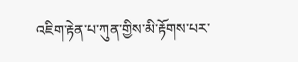འཇིག་རྟེན་པ་ཀུན་གྱིས་མི་རྟོགས་པར་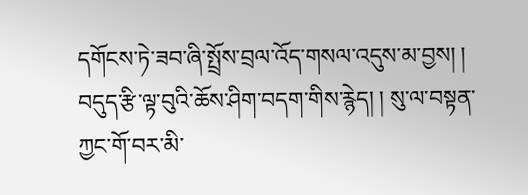དགོངས་ཏེ་ཟབ་ཞི་སྤྲོས་བྲལ་འོད་གསལ་འདུས་མ་བྱས། ། བདུད་རྩི་ལྟ་བུའི་ཆོས་ཤིག་བདག་གིས་རྙེད། ། སུ་ལ་བསྟན་ཀྱང་གོ་བར་མི་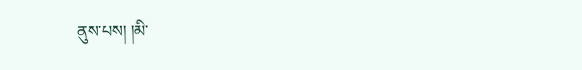ནུས་པས། །མི་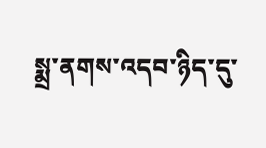སྨྲ་ནགས་འདབ་ཉིད་དུ་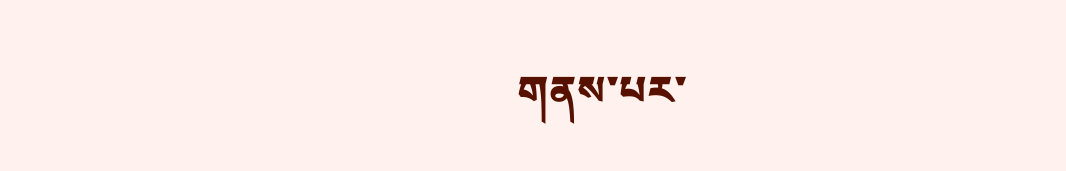གནས་པར་